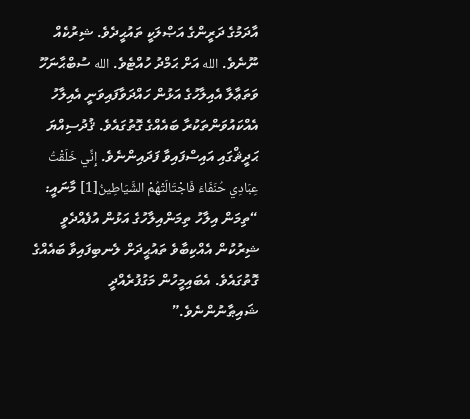އާދަމުގެ ދަރީންގެ އަޞްލަކީ ތައުޙީދެވެ. ޝިރުކެއް ނޫނެވެ. الله އަށް ޙަމްދު ހުއްޓެވެ. الله ސުބްޙާނަހޫ ވަތަޢާލާ އެއިލާހުގެ އަޅުން ހައްދަވާފައިވަނީ އެއިލާހު އެއްކައުވަންތަކުރާ ބައެއްގެ ގޮތުގައެވެ. ޤުދުސިއްޔަ ޙަދީޘްގައި އައިސްފައިވާ ފަދައިންނެވެ. إِنِّي خَلَقْتُ عِبَادِي حُنَفَاءَ فَاجْتَالَتْهُمْ الشَّيَاطِينُ[1] މާނައީ: “ތިމަން އިލާހު ތިމަންއިލާހުގެ އަޅުން އުފެއްދެވީ ޝިރުކުން އެއްކިބާވެ ތައުޙީދަށް ލެނބިފައިވާ ބައެއްގެ ގޮތުގައެވެ. އެބައިމީހުން މަގުފުރެއްދީ ޝައިޠާނުންނެވެ.”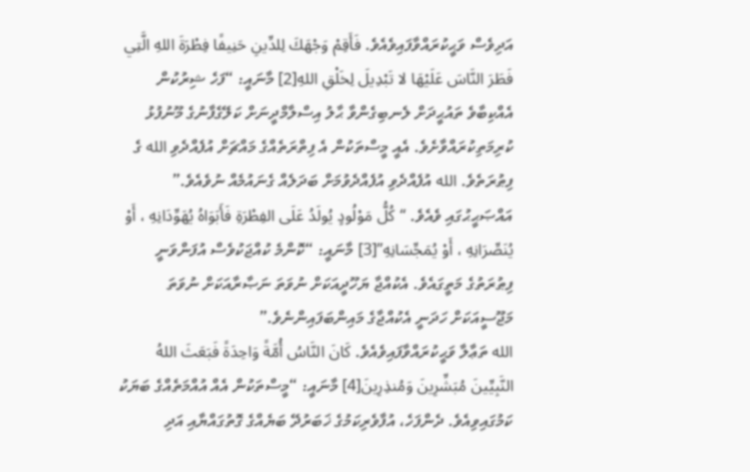އަދިވެސް ވަޙީކުރައްވާފައިވެއެވެ. فَأَقِمْ وَجْهَكَ لِلدِّينِ حَنِيفًا فِطْرَةَ اللهِ الَّتِي فَطَرَ النَّاسَ عَلَيْهَا لا تَبْدِيلَ لِخَلْقِ اللهِ[2] މާނައީ: “ފަހެ ޝިރުކުން އެއްކިބާވެ ތައުޙީދަށް ލެނބިގެންވާ ޙާލު އިސްލާމްދީނަށް ކަލޭގެފާނުގެ މޫނުފުޅު ކުރިމަތިކުރައްވާށެވެ. އެއީ މީސްތަކުން އެ ފިތްރަތެއްގެ މައްޗަށް އުފެއްދެވި الله ގެ ފިޠުރަތެވެ. الله އުފެއްދެވި އުފެއްދެވުމަށް ބަދަލެއް ގެނައުމެއް ނުވެއެވެ.”
އައްޞަޙީޙުގައި ވެއެވެ. “كُلُّ مَوْلُودٍ يُولَدُ عَلَى الفِطْرَةِ فَأَبَوَاهُ يُهَوِّدَانِهِ ، أَوْ يُنَصِّرَانِهِ ، أَوْ يُمَجِّسَانِهِ”[3] މާނައީ: “ކޮންމެ ކުއްޖަކުވެސް އުފަންވަނީ ފިޠުރަތުގެ މަތީގައެވެ. އެކުއްޖާ ޔަހޫދީއަކަށް ނުވަތަ ނަޞާރާއަކަށް ނުވަތަ މަޖޫސީއަކަށް ހަދަނީ އެކުއްޖާގެ މައިންބަފައިންނެވެ.”
الله ތަޢާލާ ވަޙީކުރައްވާފައިވެއެވެ. كَانَ النَّاسُ أُمَّةً وَاحِدَةً فَبَعَثَ اللهُ النَّبِيِّينَ مُبَشِّرِينَ وَمُنذِرِينَ[4] މާނައީ: “މީސްތަކުން އެއް އުއްމަތެއްގެ ބަޔަކު ކަމުގައިވިއެވެ. ދެންފަހެ، އުފާވެރިކަމުގެ ޚަބަރުދޭ ބަޔެއްގެ ގޮތުގައްޔާއި އަދި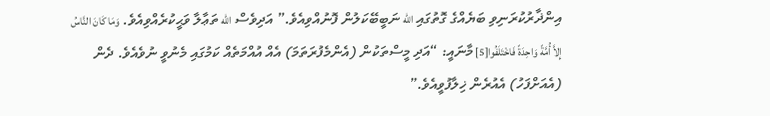އިންޛާރުކުރަނިވި ބަޔެއްގެ ގޮތުގައި الله ނަބީބޭކަލުން ފޮނުއްވިއެވެ.” އަދިވެސް الله ތަޢާލާ ވަޙީކުރެއްވިއެވެ. وَمَا كَانَ النَّاسُ إِلاَّ أُمَّةً وَاحِدَةً فَاخْتَلَفُوا[5] މާނައީ: “އަދި މީސްތަކުން (އެންމެފުރަތަމަ) އެއް އުއްމަތެއް ކަމުގައި މެނުވީ ނުވެއެވެ. ދެން (އެއަށްފަހު) އެއުރެން ޚިލާފުވީއެވެ.”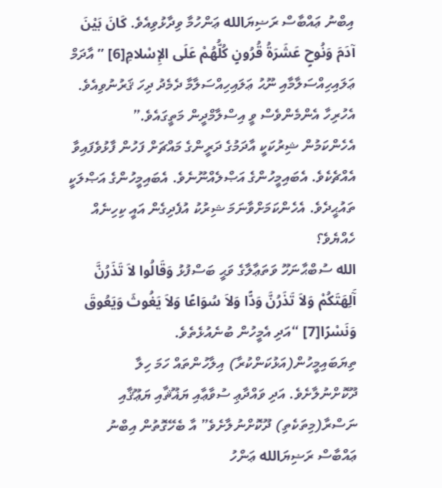އިބްނު ޢައްބާސް ރަޟިޔަالله ޢަންހުމާ ވިދާޅުވިއެވެ. كَانَ بَيْنَ آدَمَ وَنُوحٍ عَشَرَةُ قُرُونٍ كُلُّهُمْ عَلَى الإِسْلامِ[6] ” އާދަމް ޢަލައިހިއްސަލާމާއި ނޫޙު ޢަލައިހިއްސަލާމާ ދެމެދު ދިހަ ޤަރުނުވިއެވެ. އެހުރިހާ އެންމެންވެސް ވީ އިސްލާމްދީން މަތީގައެވެ.”
އެހެންކަމުން ޝިރުކަކީ އާދަމުގެ ދަރީންގެ މައްޗަށް ފަހުން ފާޅުވެފައިވާ އެއްޗެކެވެ. އެބައިމީހުންގެ އަޞްލެއްނޫނެވެ. އެބައިމީހުންގެ އަޞްލަކީ ތައުޙީދެވެ. އެހެންކަމަށްވާނަމަ ޝިރުކު އުފެދިގެން އައީ ކިހިނެއް ހެއްޔެވެ؟
الله ސުބްޙާނަހޫ ވަތަޢާލާގެ ވަޙީ ބަސްފުޅު وَقَالُوا لاَ تَذَرُنَّ آَلِهَتَكُمْ وَلاَ تَذَرُنَّ وَدًّا وَلاَ سُوَاعًا وَلاَ يَغُوثَ وَيَعُوقَ وَنَسْرًا[7] “އަދި އެމީހުން ބުނެއުޅެތެވެ. ތިޔަބައިމީހުން(އަޅުކަންކުރާ) އިލާހުންތައް ހަމަ ހިލާ ދޫކޮށްނުލާށެވެ. އަދި ވައްދާޢި ސުވާޢާއި ޔަޣޫޘާއި ޔަޢޫޤާއި ނަސްރާ(މިތަކެތި) ދޫކޮށްނުލާށެވެ” އާ ބެހޭގޮތުން އިބްނު ޢައްބާސް ރަޟިޔަالله ޢަންހު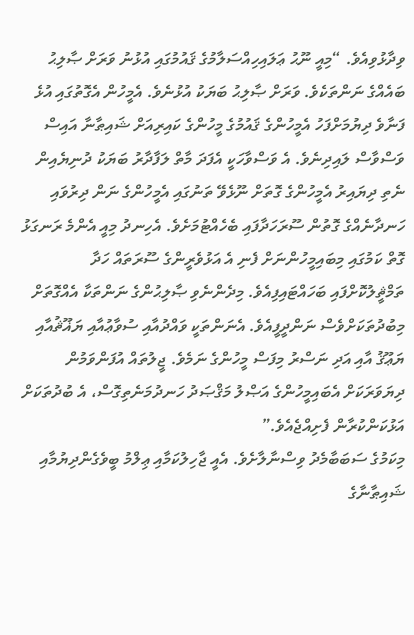ވިދާޅުވިއެވެ. “މިއީ ނޫޙު ޢަލައިހިއްސަލާމުގެ ޤައުމުގައި އުޅުނު ވަރަށް ޞާލިޙު ބައެއްގެ ނަންތަކެވެ. ވަރަށް ޞާލިޙު ބަޔަކު އުޅުނެވެ. އެމީހުން އެގޮތުގައި އުޅެ ފަނާވެ ދިޔުމަށްފަހު އެމީހުންގެ ޤައުމުގެ މީހުންގެ ކައިރިއަށް ޝައިޠާނާ އައިސް ވަސްވާސް ލައިދިނެވެ. އެ ވަސްވާހަކީ އެފަދަ މާތް ލަފާދާރު ބަޔަކު ދުނިޔެއިން ނެތި ދިޔައިރު އެމީހުންގެ ގޮތަށް ނޫޅެވޭ ތަނުގައި އެމީހުންގެ ނަން ދިރުވައި ހަނދާނެއްގެ ގޮތުން ސޫރަހަދާފައި ބެހެއްޓުމަށެވެ. އެހިނދު މިއީ އެންމެ ރަނގަޅު ގޮތް ކަމުގައި މިބައިމީހުންނަށް ފެނި އެ އަޅުވެރީންގެ ސޫރަތައް ހަދާ ތަމްޘީލުކޮށްފައި ބަހައްޓައިފިއެވެ. މިދެންނެވި ޞާލިޙުންގެ ނަންތަކާ އެއްގޮތަށް މިބުދުތަކަށްވެސް ނަންދީފީއެވެ. އެނަންތަކީ ވައްދުއާއި ސުވާޢުއާއި ޔަޣޫޘުއާއި ޔަޢޫޤު އާއި އަދި ނަސްރު މިފަސް މީހުންގެ ނަމެވެ. ޖީލުތައް އުފަންވަމުން ދިޔަވަރަކަށް އެބައިމީހުންގެ އަޞްލު މަޤްޞަދު ހަނދުމަނެތިގޮސް، އެ ބުދުތަކަށް އަޅުކަންކުރާން ފެށިއްޖެއެވެ.”
މިކަމުގެ ސަބަބާމެދު ވިސްނާލާށެވެ. އެއީ ޖާހިލުކަމާއި ޢިލްމު ބީވެގެންދިޔުމާއި ޝައިޠާނާގެ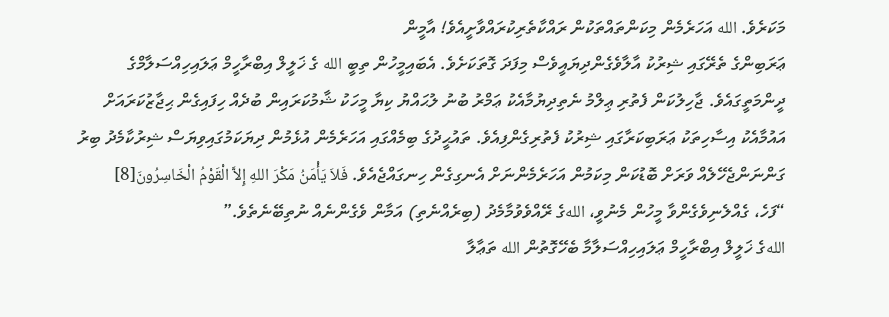މަކަރެވެ. الله އަހަރެމެން މިކަންތައްތަކުން ރައްކާތެރިކުރައްވާށީއެވެ! އާމީން
ޢަރަބިންގެ ތެރޭގައި ޝިރުކު އާލާވެގެންދިޔައީވެސް މިފަދަ ގޮތަކަށެވެ. އެބައިމީހުން ތިބީ الله ގެ ޚަލީލް އިބްރާހީމް ޢަލައިހިއްސަލާމްގެ ދީންމަތީގައެވެ. ޖާހިލުކަން ފެތުރި ޢިލްމު ނެތިދިޔުމާއެކު ޢަމްރު ބުނު ލުޙައްޔު ކިޔާ މީހަކު ޝާމުކަރައިން ބުދެއް ހިފައިގެން ޙިޖާޒުކަރައަށް އައުމާއެކު އިސާހިތަކު ޢަރަބިކަރާގައި ޝިރުކު ފެތުރިގެންފިއެވެ. ތައުޙީދުގެ ބިމެއްގައި އަހަރެމެން އުޅެމުން ދިޔަކަމުގައިވިޔަސް ޝިރުކާމެދު ބިރު ގަންނަންޖެހޭލެއް ވަރަށް ބޮޑުކަން މިކަމުން އަހަރެމެންނަށް އެނގިގެން ހިނގައްޖެއެވެ. فَلاَ يَأْمَنُ مَكْرَ اللهِ إِلاَّ الْقَوْمُ الْخَاسِرُونَ[8] “ފަހެ، ގެއްލެނިވެގެންވާ މީހުން މެނުވީ، اللهގެ ރޭއްވެވުމާމެދު (ބިރެއްނެތި) އަމާން ވެގެންނެއް ނުތިބޭނެތެވެ.”
اللهގެ ޚަލީލް އިބްރާހީމް ޢަލައިހިއްސަލާމާ ބެހޭގޮތުން الله ތަޢާލާ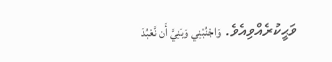ވަޙީކުރެއްވިއެވެ. وَاجْنُبْنِي وَبَنِيَّ أَن نَّعْبُدَ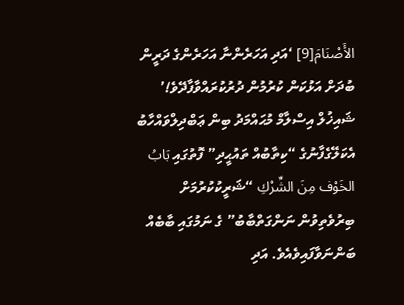الأَصْنَامَ[9] ‘އަދި އަހަރެންނާ އަހަރެންގެ ދަރީން ބުދަށް އަޅުކަން ކުރުމުން ދުރުކުރައްވާފާދޭވެ!’
ޝައިޚުލް އިސްލާމް މުޙައްމަދު ބިން ޢަބްދިލްވައްހާބު އެކަލޭގެފާނުގެ “ކިތާބުއް ތައުޙީދި” ފޮތުގައި بَابُ الخَوْف مِنَ الشِّرْكِ “ޝަރީކުކުރުމަށް ބިރުވެތިވުން ނަންގަތްބާބު” ގެ ނަމުގައި ބާބެއް ބަންނަވާފައިވެއެވެ. އަދި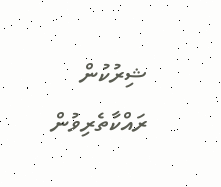ޝިރުކުން ރައްކާތެރިވުން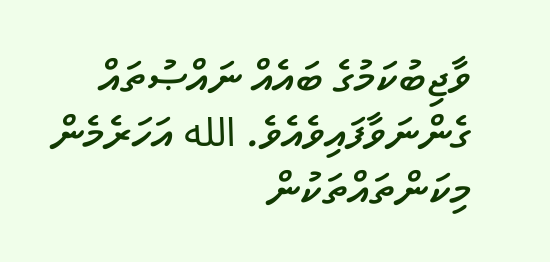ވާޖިބުކަމުގެ ބައެއް ނައްޞުތައް ގެންނަވާފައިވެއެވެ. الله އަހަރެމެން މިކަންތައްތަކުން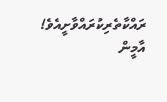ރައްކާތެރިކުރައްވާށީއެވެ! އާމީން